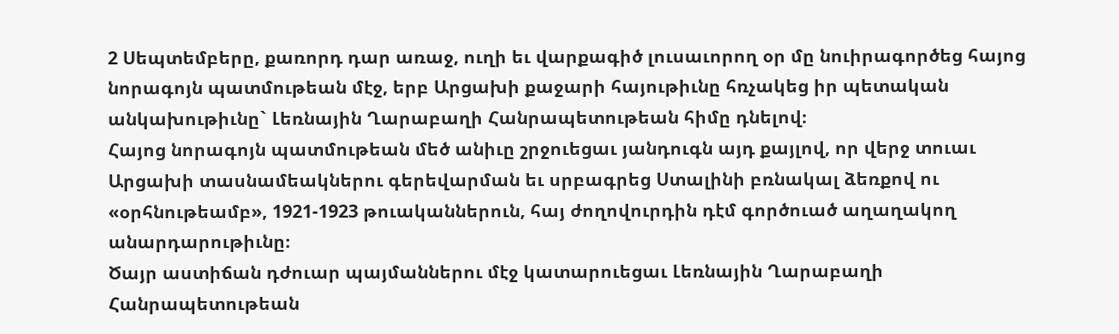2 Սեպտեմբերը, քառորդ դար առաջ, ուղի եւ վարքագիծ լուսաւորող օր մը նուիրագործեց հայոց նորագոյն պատմութեան մէջ, երբ Արցախի քաջարի հայութիւնը հռչակեց իր պետական անկախութիւնը` Լեռնային Ղարաբաղի Հանրապետութեան հիմը դնելով։
Հայոց նորագոյն պատմութեան մեծ անիւը շրջուեցաւ յանդուգն այդ քայլով, որ վերջ տուաւ Արցախի տասնամեակներու գերեվարման եւ սրբագրեց Ստալինի բռնակալ ձեռքով ու «օրհնութեամբ», 1921-1923 թուականներուն, հայ ժողովուրդին դէմ գործուած աղաղակող անարդարութիւնը։
Ծայր աստիճան դժուար պայմաններու մէջ կատարուեցաւ Լեռնային Ղարաբաղի Հանրապետութեան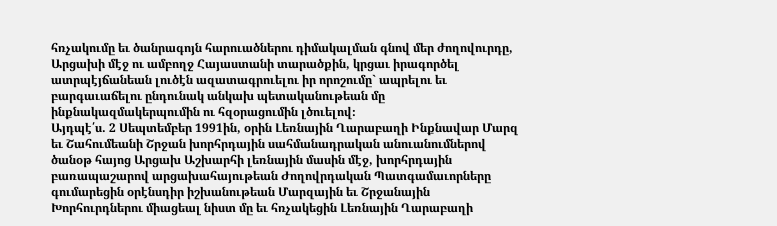հռչակումը եւ ծանրագոյն հարուածներու դիմակալման գնով մեր ժողովուրդը, Արցախի մէջ ու ամբողջ Հայաստանի տարածքին, կրցաւ իրագործել ատրպէյճանեան լուծէն ազատագրուելու իր որոշումը` ապրելու եւ բարգաւաճելու ընդունակ անկախ պետականութեան մը ինքնակազմակերպումին ու հզօրացումին լծուելով։
Այդպէ՛ս. 2 Սեպտեմբեր 1991ին, օրին Լեռնային Ղարաբաղի Ինքնավար Մարզ եւ Շահումեանի Շրջան խորհրդային սահմանադրական անուանումներով ծանօթ հայոց Արցախ Աշխարհի լեռնային մասին մէջ, խորհրդային բառապաշարով արցախահայութեան Ժողովրդական Պատգամաւորները գումարեցին օրէնսդիր իշխանութեան Մարզային եւ Շրջանային Խորհուրդներու միացեալ նիստ մը եւ հռչակեցին Լեռնային Ղարաբաղի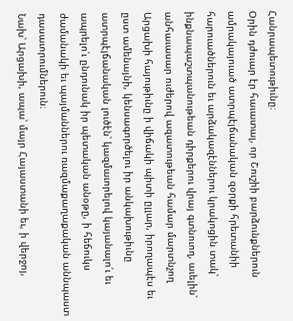Հանրապետութիւնը։
Օրին դժուար էր հաւատալ, որ Շուշիի բարձունքներուն ամրակայուած ատրպէյճանական զօրքի հրետանիի հարուածներուն եւ արձակազէններու կրակոցին տակ՝ ինքնապաշտպանութեան դիրքերու վրայ գտնուող, աւելին՝ անհաւասար ուժերով ազատութեան համար մարտնչող Արցախի հայութիւնը ի վիճակի պիտի ըլլար, իրողապէս եւ ըստ ամենայնի, կենսագործելու իր անկախութիւնը ատրպէյճանական լուծէն՝ կազմաւորելով կայանալո՛ւ եւ ապրելո՛ւ ընդունակ իր պետական անօթը, ի հեճուկս ժամանակի եւ պայմաններու ռազմաքաղաքական աննպաստ դասաւորումներուն։
Նախ՝ Արցախի, ապա՝ մայր Հայաստանի եւ, ի վերջոյ,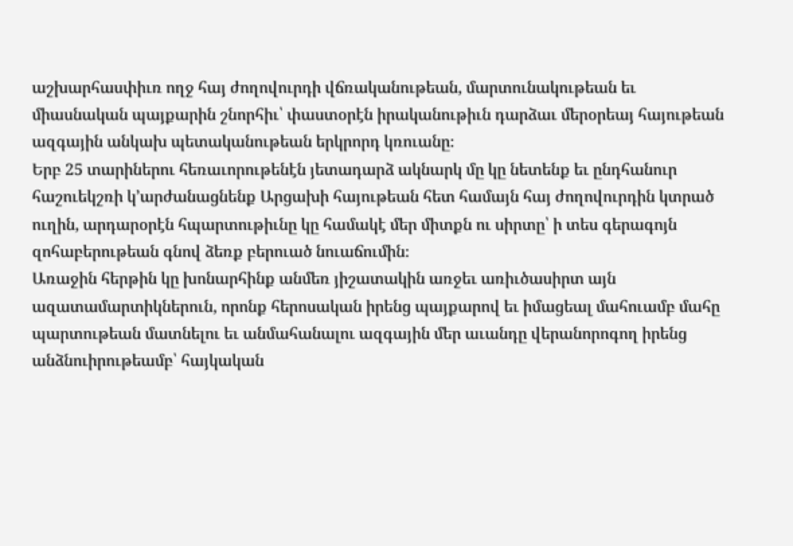աշխարհասփիւռ ողջ հայ ժողովուրդի վճռականութեան, մարտունակութեան եւ միասնական պայքարին շնորհիւ՝ փաստօրէն իրականութիւն դարձաւ մերօրեայ հայութեան ազգային անկախ պետականութեան երկրորդ կռուանը։
Երբ 25 տարիներու հեռաւորութենէն յետադարձ ակնարկ մը կը նետենք եւ ընդհանուր հաշուեկշռի կ’արժանացնենք Արցախի հայութեան հետ համայն հայ ժողովուրդին կտրած ուղին, արդարօրէն հպարտութիւնը կը համակէ մեր միտքն ու սիրտը՝ ի տես գերագոյն զոհաբերութեան գնով ձեռք բերուած նուաճումին։
Առաջին հերթին կը խոնարհինք անմեռ յիշատակին առջեւ առիւծասիրտ այն ազատամարտիկներուն, որոնք հերոսական իրենց պայքարով եւ իմացեալ մահուամբ մահը պարտութեան մատնելու եւ անմահանալու ազգային մեր աւանդը վերանորոգող իրենց անձնուիրութեամբ՝ հայկական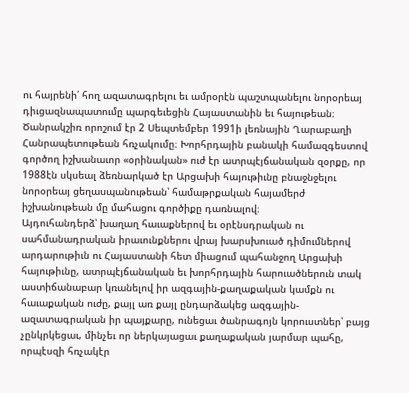ու հայրենի՛ հող ազատագրելու եւ ամրօրէն պաշտպանելու նորօրեայ դիւցազնապատումը պարգեւեցին Հայաստանին եւ հայութեան։
Ծանրակշիռ որոշում էր 2 Սեպտեմբեր 1991ի լեռնային Ղարաբաղի Հանրապետութեան հռչակումը։ Խորհրդային բանակի համազգեստով գործող իշխանաւոր «օրինական» ուժ էր ատրպէյճանական զօրքը, որ 1988էն սկսեալ ձեռնարկած էր Արցախի հայութիւնը բնաջնջելու նորօրեայ ցեղասպանութեան՝ համաթրքական հայամերժ իշխանութեան մը մահացու գործիքը դառնալով։
Այդուհանդերձ՝ խաղաղ հաւաքներով եւ օրէնսդրական ու սահմանադրական իրաւունքներու վրայ խարսխուած դիմումներով արդարութիւն ու Հայաստանի հետ միացում պահանջող Արցախի հայութիւնը, ատրպէյճանական եւ խորհրդային հարուածներուն տակ աստիճանաբար կռանելով իր ազգային-քաղաքական կամքն ու հաւաքական ուժը, քայլ առ քայլ ընդարձակեց ազգային-ազատագրական իր պայքարը, ունեցաւ ծանրագոյն կորուստներ՝ բայց չընկրկեցաւ, մինչեւ որ ներկայացաւ քաղաքական յարմար պահը, որպէսզի հռչակէր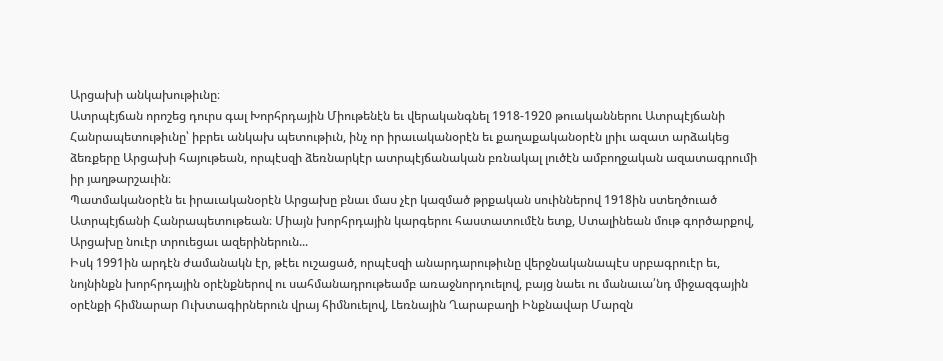Արցախի անկախութիւնը։
Ատրպէյճան որոշեց դուրս գալ Խորհրդային Միութենէն եւ վերականգնել 1918-1920 թուականներու Ատրպէյճանի Հանրապետութիւնը՝ իբրեւ անկախ պետութիւն, ինչ որ իրաւականօրէն եւ քաղաքականօրէն լրիւ ազատ արձակեց ձեռքերը Արցախի հայութեան, որպէսզի ձեռնարկէր ատրպէյճանական բռնակալ լուծէն ամբողջական ազատագրումի իր յաղթարշաւին։
Պատմականօրէն եւ իրաւականօրէն Արցախը բնաւ մաս չէր կազմած թրքական սուիններով 1918ին ստեղծուած Ատրպէյճանի Հանրապետութեան։ Միայն խորհրդային կարգերու հաստատումէն ետք, Ստալինեան մութ գործարքով, Արցախը նուէր տրուեցաւ ազերիներուն...
Իսկ 1991ին արդէն ժամանակն էր, թէեւ ուշացած, որպէսզի անարդարութիւնը վերջնականապէս սրբագրուէր եւ, նոյնինքն խորհրդային օրէնքներով ու սահմանադրութեամբ առաջնորդուելով, բայց նաեւ ու մանաւա՛նդ միջազգային օրէնքի հիմնարար Ուխտագիրներուն վրայ հիմնուելով, Լեռնային Ղարաբաղի Ինքնավար Մարզն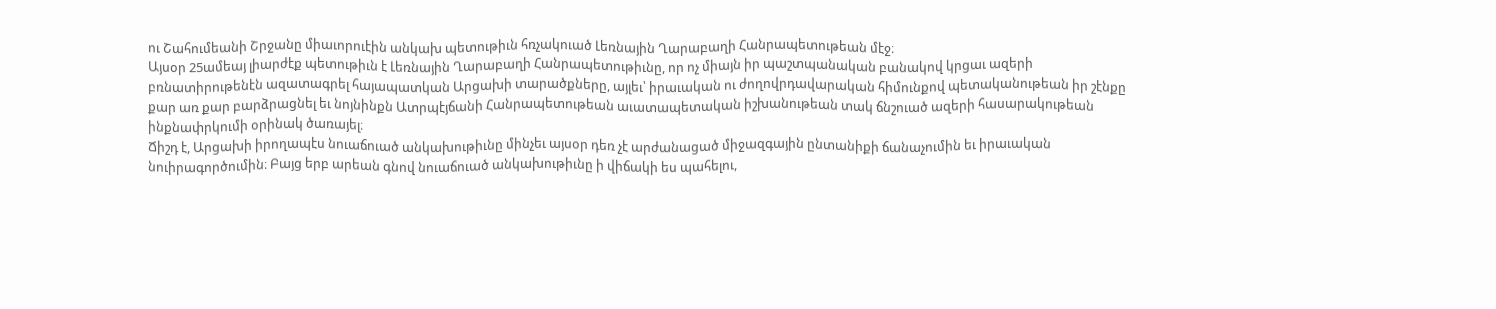ու Շահումեանի Շրջանը միաւորուէին անկախ պետութիւն հռչակուած Լեռնային Ղարաբաղի Հանրապետութեան մէջ։
Այսօր 25ամեայ լիարժէք պետութիւն է Լեռնային Ղարաբաղի Հանրապետութիւնը, որ ոչ միայն իր պաշտպանական բանակով կրցաւ ազերի բռնատիրութենէն ազատագրել հայապատկան Արցախի տարածքները, այլեւ՝ իրաւական ու ժողովրդավարական հիմունքով պետականութեան իր շէնքը քար առ քար բարձրացնել եւ նոյնինքն Ատրպէյճանի Հանրապետութեան աւատապետական իշխանութեան տակ ճնշուած ազերի հասարակութեան ինքնափրկումի օրինակ ծառայել։
Ճիշդ է, Արցախի իրողապէս նուաճուած անկախութիւնը մինչեւ այսօր դեռ չէ արժանացած միջազգային ընտանիքի ճանաչումին եւ իրաւական նուիրագործումին։ Բայց երբ արեան գնով նուաճուած անկախութիւնը ի վիճակի ես պահելու,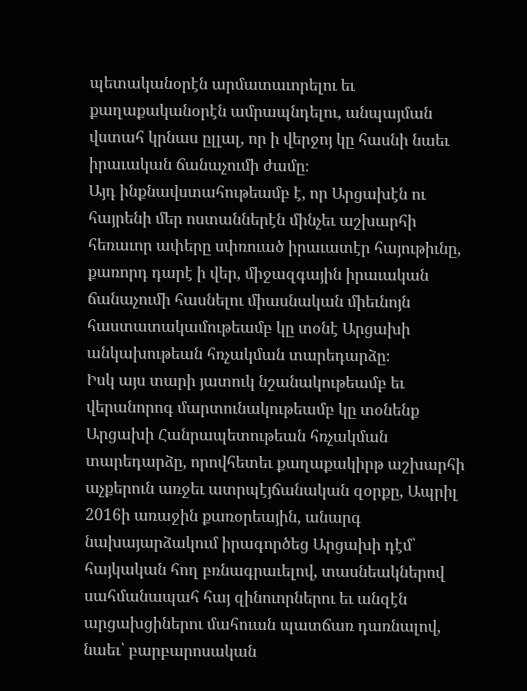պետականօրէն արմատաւորելու եւ քաղաքականօրէն ամրապնդելու, անպայման վստահ կրնաս ըլլալ, որ ի վերջոյ կը հասնի նաեւ իրաւական ճանաչումի ժամը։
Այդ ինքնավստահութեամբ է, որ Արցախէն ու հայրենի մեր ոստաններէն մինչեւ աշխարհի հեռաւոր ափերը սփռուած իրաւատէր հայութիւնը, քառորդ դարէ ի վեր, միջազգային իրաւական ճանաչումի հասնելու միասնական միեւնոյն հաստատակամութեամբ կը տօնէ Արցախի անկախութեան հռչակման տարեդարձը։
Իսկ այս տարի յատուկ նշանակութեամբ եւ վերանորոգ մարտունակութեամբ կը տօնենք Արցախի Հանրապետութեան հռչակման տարեդարձը, որովհետեւ քաղաքակիրթ աշխարհի աչքերուն առջեւ ատրպէյճանական զօրքը, Ապրիլ 2016ի առաջին քառօրեային, անարգ նախայարձակում իրագործեց Արցախի դէմ՝ հայկական հող բռնագրաւելով, տասնեակներով սահմանապահ հայ զինուորներու եւ անզէն արցախցիներու մահուան պատճառ դառնալով, նաեւ՝ բարբարոսական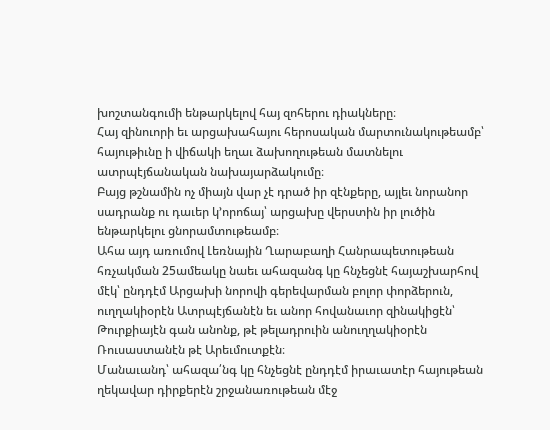խոշտանգումի ենթարկելով հայ զոհերու դիակները։
Հայ զինուորի եւ արցախահայու հերոսական մարտունակութեամբ՝ հայութիւնը ի վիճակի եղաւ ձախողութեան մատնելու ատրպէյճանական նախայարձակումը։
Բայց թշնամին ոչ միայն վար չէ դրած իր զէնքերը, այլեւ նորանոր սադրանք ու դաւեր կ՚որոճայ՝ արցախը վերստին իր լուծին ենթարկելու ցնորամտութեամբ։
Ահա այդ առումով Լեռնային Ղարաբաղի Հանրապետութեան հռչակման 25ամեակը նաեւ ահազանգ կը հնչեցնէ հայաշխարհով մէկ՝ ընդդէմ Արցախի նորովի գերեվարման բոլոր փորձերուն, ուղղակիօրէն Ատրպէյճանէն եւ անոր հովանաւոր զինակիցէն՝ Թուրքիայէն գան անոնք, թէ թելադրուին անուղղակիօրէն Ռուսաստանէն թէ Արեւմուտքէն։
Մանաւանդ՝ ահազա՛նգ կը հնչեցնէ ընդդէմ իրաւատէր հայութեան ղեկավար դիրքերէն շրջանառութեան մէջ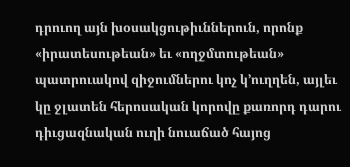դրուող այն խօսակցութիւններուն, որոնք «իրատեսութեան» եւ «ողջմտութեան» պատրուակով զիջումներու կոչ կ՚ուղղեն, այլեւ կը ջլատեն հերոսական կորովը քառորդ դարու դիւցազնական ուղի նուաճած հայոց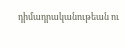դիմադրականութեան ու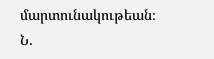մարտունակութեան։
Ն.